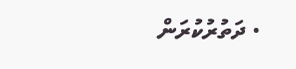• ދަތުރުކުރަން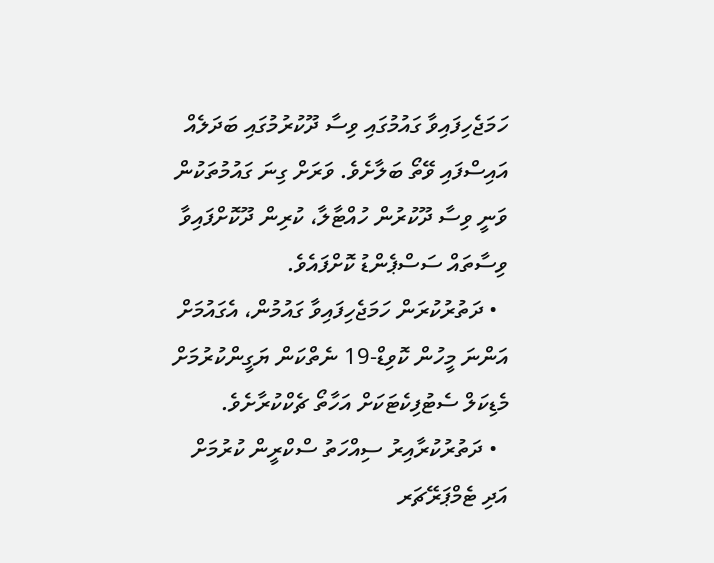ހަމަޖެހިފައިވާ ގައުމުގައި ވިސާ ދޫކުރުމުގައި ބަދަލެއް އައިސްފައި ވޭތޯ ބަލާށެވެ. ވަރަށް ގިނަ ގައުމުތަކުން ވަނީ ވިސާ ދޫކުރުން ހުއްޓާލާ، ކުރިން ދޫކޮށްފައިވާ ވިސާތައް ސަސްޕެންޑު ކޮށްފައެވެ.
  • ދަތުރުކުރަން ހަމަޖެހިފައިވާ ގައުމުން، އެގައުމަށް އަންނަ މީހުން ކޮވިޑް-19 ނެތްކަން ޔަގީންކުރުމަށް މެޑިކަލް ސެޓުފިކެޓަކަށް އަހާތޯ ޗެކްކުރާށެވެ.
  • ދަތުރުކުރާއިރު ސިއްހަތު ސްކްރީން ކުރުމަށް އަދި ޓެމްޕަރޭޗަރ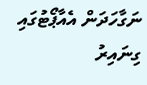ނަގާހަދަން އެއާޕޯޓުގައި ގިނައިރު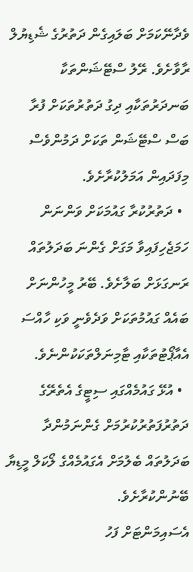ވެދާނޭކަމަށް ބަލައިގެން ދަތުރުގެ ޝެޑިޔުލް ރާވާށެވެ. ރޭލު ސްޓޭޝަންތަކާ ބަނދަރުތަކާއި ދިގު ދަތުރުތަކަށް ފުރާ ބަސް ސްޓޭޝަން ތަކަށް ދަމުންވެސް މިފަދައިން އަމަލުކުރާށެވެ.
  • ދަތުރުކުރާ ގައުމަކަށް ވަންނަން ހަމަޖެހިފައިވާ މަގަށް ގެންނަ ބަދަލުތައް ރަނގަޅަށް ބަލާށެވެ. ބޭރު މީހުންނަށް ބައެއް ގައުމުތަކަށް ވަދެވެނީ ވަކި ހާއްސަ އެއާޕޯޓުތަކާއި ޓާމިނަލްތަކަކުންނެވެ.
  • އުޅޭ ގައުމެއްގައި ސިޓީގެ އެތެރޭގެ ދަތުރުފަތުރުކުރުމަށް ގެންނަމުންދާ ބަދަލުތައް ބެލުމަށް އެގައުމެއްގެ ލޯކަލް މީޑިޔާ ބޭނުންކުރާށެވެ.
އެސައިމަންޓަށް ފަހު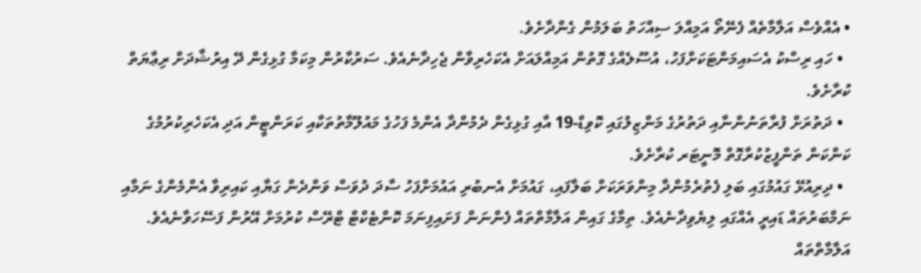• އެއްވެސް އަލާމާތެއް ފެނޭތޯ އަމިއްލަ ސިއްހަތު ބަލަމުން ގެންދާށެވެ.
  • ހައި ރިސްކު އެސައިމަންޓަކަށްފަހު، އުސޫލެއްގެ ގޮތުން އަމިއްލައަށް އެކަހެރިވާން ޖެހިދާނެއެވެ. ސަރުކާރުން މިކަމާ ގުޅިގެން ދޭ އިރުޝާދަށް ރިޢާޔަތް ކުރާށެވެ.
  • ދަތުރަށް ފުރާތަނުންނާއި ދަތުރުގެ މަންޒިލުގައި ކޮވިޑް-19 އާއި ގުޅިގެން ދެމުންދާ އެންމެ ފަހުގެ މައުލޫމާތުތަކާއި ކަރަންޓީން އަދި އެކަހެރިކުރުމުގެ ކަންކަން ތަންފީޒުކުރާގޮތް މޮނީޓަރ ކުރާށެވެ.
  • ދިރިއުޅޭ ގައުމުގައި ބަލި ފެތުރެމުންދާ މިންވަރަކަށް ބަލާފައި، ގައުމަށް އެނބުރި އައުމަށްފަހު ސާދަ ދުވަސް ވަންދެން ގަޔާއި ކައިރިވާ އެންމެންގެ ނަމާއި ނަމްބަރުތައް ޑައިރީ އެއްގައި ލިޔެވިދާނެއެވެ. ތިމާގެ ގައިން އަލާމާތްތައް ފެންނަން ފަށައިފިނަމަ ކޮންޓެކްޓް ޓްރޭސް ކުރުމަށް އޭރުން ފަސޭހަވާނެއެވެ.
އަލާމާތްތައް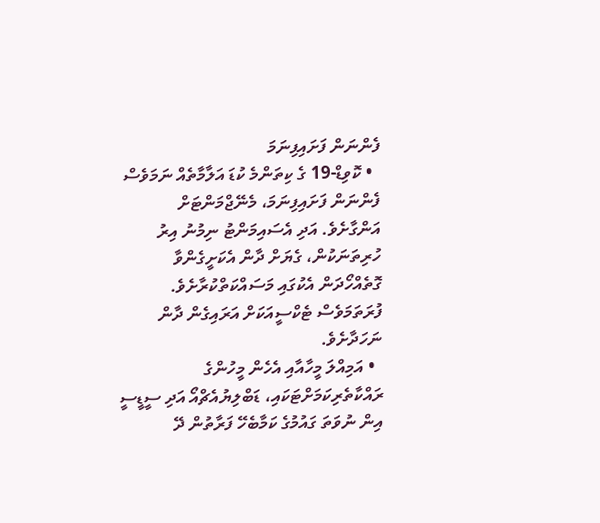ފެންނަން ފަށައިފިނަމަ
  • ކޮވިޑް-19 ގެ ކިތަންމެ ކުޑަ އަލާމާތެއް ނަމަވެސް ފެންނަން ފަށައިފިނަމަ، މެނޭޖްމަންޓަށް އަންގާށެވެ. އަދި އެސައިމަންޓު ނިމުނު އިރު ހުރިތަނަކުން، ގެޔަށް ދާން އެކަށީގެންވާ ގޮތެއްހޯދަން އެކުގައި މަސައްކަތްކުރާށެވެ. ފުރަތަމަވެސް ޓެކްސީއަކަށް އަރައިގެން ދާން ނަހަދާށެވެ.
  • އަމިއްލަ މީހާއާއި އެހެން މީހުންގެ ރައްކާތެރިކަމަށްޓަކައި، ޑަބްލިޔުއެޗްއޯ އަދި ސީޑީސީ އިން ނުވަތަ ގައުމުގެ ކަމާބެހޭ ފަރާތުން ދޭ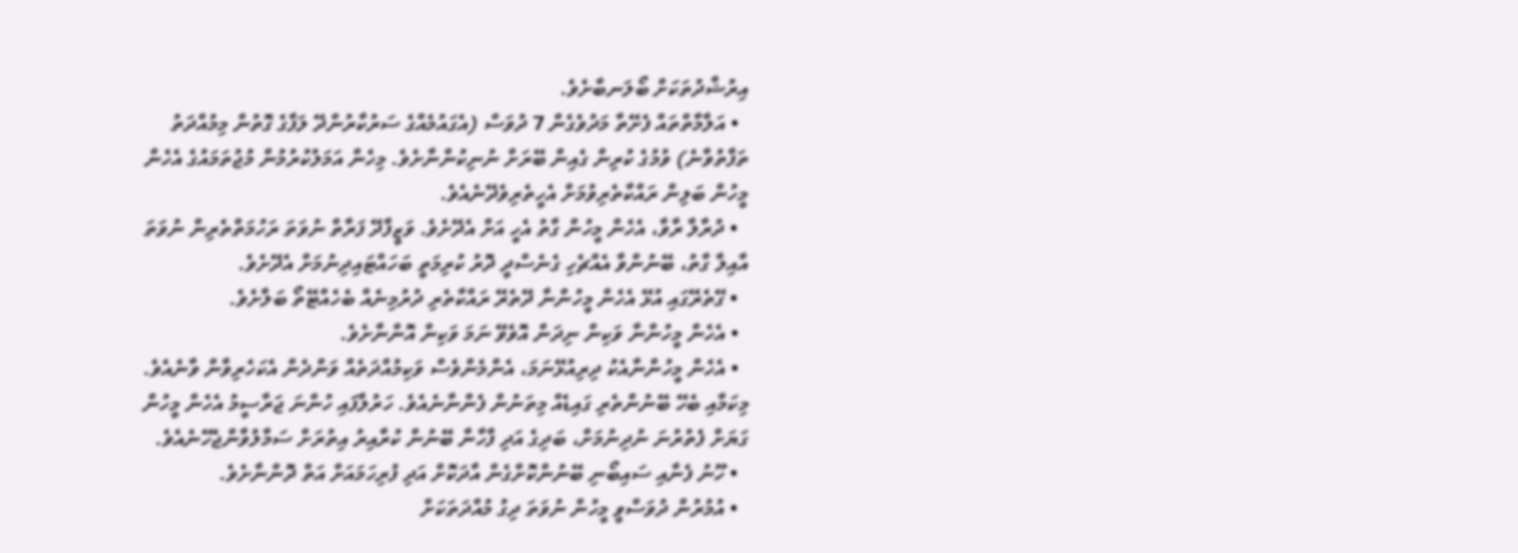އިރުޝާދުތަކަށް ބޯލަނބާށެވެ.
  • އަލާމާތްތައް ފެށޭތާ މަދުވެގެން 7 ދުވަސް (އެގައުމެއްގެ ސަރުކާރުންދޭ ލަފާގެ ގޮތުން މިމުއްދަތު ތަފާތުވާނެ) ވުމުގެ ކުރިން ގެއިން ބޭރަށް ނުނިކުންނާށެވެ. މިހެން އަމަލުކުރުމުން މުޖުތަމައުގެ އެހެން މީހުން ބަލިން ރައްކާތެރިވުމަށް އެހީތެރިވެދޭނެއެވެ.
  • ދުރާލާ ރާވާ، އެހެން މީހުން ގާތު އެހީ އަށް އެދޭށެވެ. ވަޒީފާދޭ ފަރާތް ނުވަތަ ރަހުމަތްތެރިން ނުވަތަ އާއިލާ ގާތު، ބޭނުންވާ އެއްޗެހި ގެނެސްދީ ދޮރު ކުރިމަތީ ބަހައްޓައިދިނުމަށް އެދޭށެވެ.
  • ގޭތެރޭގައި އުޅޭ އެހެން މީހުންނާ ދޭތެރޭ ރައްކާތެރި ދުރުމިނެއް ބެހެއްޓޭތޯ ބަލާށެވެ.
  • އެހެން މީހުންނާ ވަކިން ނިދަން އޮވެވޭ ނަމަ ވަކިން އޮންނާށެވެ.
  • އެހެން މީހުންނާއެކު ދިރިއުޅޭނަމަ، އެންމެންވެސް ވަކިމުއްދަތެއް ވަންދެން އެކަހެރިވާން ވާނެއެވެ. މިކަމާއި ބެހޭ ބޭނުންތެރި ގައިޑެއް މިތަނުން ފެންނާނެއެވެ. ހަރުލާފައި ހުންނަ ޖަރާސީމު އެހެން މީހުން ގަޔަށް ފެތުރުނަ ނުދިނުމަށް، ބަދިގެ އަދި ފާހާނާ ބޭނުން ކުރާއިރު އިތުރަށް ސަމާލުވާންޖެހޭނެއެވެ.
  • ހޫނު ފެނާއި ސައިބޯނި ބޭނުންކޮށްގެން އާދަކޮށް އަދި ފުރިހަމައަށް އަތް ދޮންނާށެވެ.
  • އުމުރުން ދުވަސްވީ މީހުން ނުވަތަ ދިގު މުއްދަތަކަށް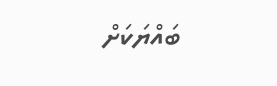ބައްޔަކަށް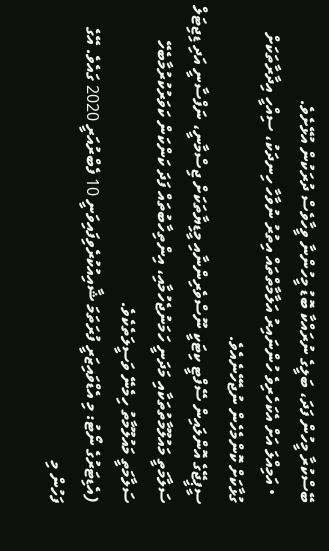ބޭސްކުރާ މީހުން ފަދަ، ބަލީގެ ނުރައްކާ ބޮޑު މީހުންނާ ވީހާވެސް ދުރަކުން އުޅޭށެވެ.
  • އަމިއްލަ އަށް އެކަހެރިވެ ހުންނައިރު އަލާމާތްތައް އިތުރު ނުވާހާ ހިނދަކު، ސިއްހީ އިދާރާތަކަށް ގުޅާކަށް ކޮންމެހެން ނުޖެހޭނެއެވެ.
ސީޕީޖޭގެ އޮންލައިން ސޭފްޓީ ކިޓަކީ ނޫސްވެރިންނާއި މީޑިޔާތަކަށް ޖިސްމާނީ، ނަފްސާނީ އަދި ޑިޖިޓަލް ސަލާމަތީ މައުލޫމާތުތަކާއި މަދަނީ ހަމަނުޖެހުމާއި، އިންތިހާބުތައް ފަދަ ކަންކަން ކަވަރުކުރުމާބެހޭ ސަލާމަތީ މައުލޫމާތު ހިމެނޭ ވަސީލަތެކެވެ.
(އެޑިޓަރުގެ ނޯޓު: މި އެޑްވައިޒަރީ ފުރަތަމަ ޝާއިއުކުރެވިފައިވަނީ 10 ފެބްރުއަރީ 2020 ގައެވެ. އޭގެ ފަހުން މި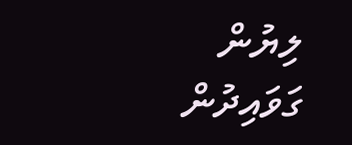ލިޔުން ގަވައިދުން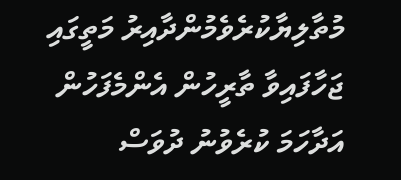މުތާލިޔާކުރެވެމުންދާއިރު މަތީގައި ޖަހާފައިވާ ތާރީހުން އެންމެފަހުން އަދާހަމަ ކުރެވުނު ދުވަސް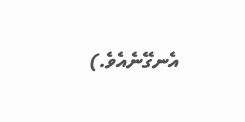އެނގޭނެއެވެ.)